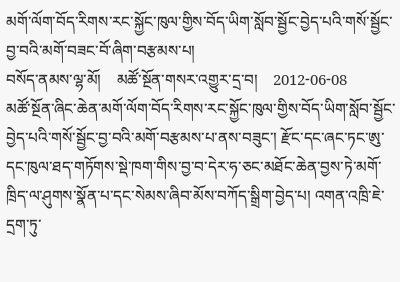མགོ་ལོག་བོད་རིགས་རང་སྐྱོང་ཁུལ་གྱིས་བོད་ཡིག་སློབ་སྦྱོང་བྱེད་པའི་གསོ་སྦྱོང་བྱ་བའི་མགོ་བཟང་བོ་ཞིག་བརྩམས་པ།
བསོད་ནམས་ལྷ་མོ།    མཚོ་སྔོན་གསར་འགྱུར་དྲ་བ།    2012-06-08
མཚོ་སྔོན་ཞིང་ཆེན་མགོ་ལོག་བོད་རིགས་རང་སྐྱོང་ཁུལ་གྱིས་བོད་ཡིག་སློབ་སྦྱོང་བྱེད་པའི་གསོ་སྦྱོང་བྱ་བའི་མགོ་བརྩམས་པ་ནས་བཟུང་། རྫོང་དང་ཞང་ཏང་ཨུ་དང་ཁུལ་ཐད་གཏོགས་སྡེ་ཁག་གིས་བྱ་བ་དེར་ཧ་ཅང་མཐོང་ཆེན་བྱས་ཏེ་མགོ་ཁྲིད་ལ་ཤུགས་སྣོན་པ་དང་སེམས་ཞིབ་མོས་བཀོད་སྒྲིག་བྱེད་པ། འགན་འཁྲི་ཇེ་དྲག་ཏུ་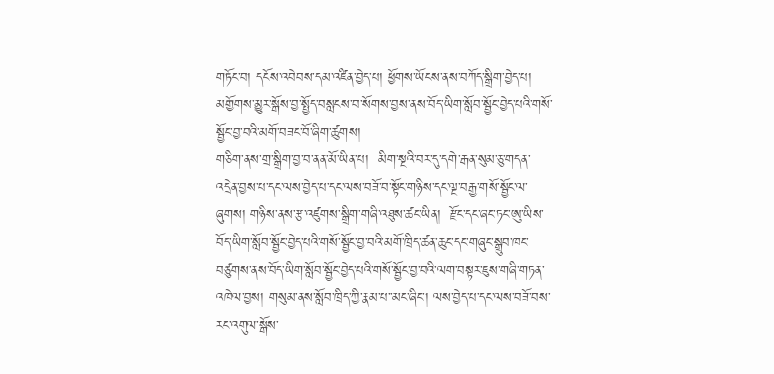གཏོང་བ། དངོས་འབེབས་དམ་འཛིན་བྱེད་པ། ཕྱོགས་ཡོངས་ནས་བཀོད་སྒྲིག་བྱེད་པ། མགྱོགས་མྱུར་སྒོས་བྱ་སྤྱོད་བསླངས་བ་སོགས་བྱས་ནས་བོད་ཡིག་སློབ་སྦྱོང་བྱེད་པའི་གསོ་སྦྱོང་བྱ་བའི་མགོ་བཟང་བོ་ཞིག་ཚུགས།
གཅིག་ནས་གྲ་སྒྲིག་བྱ་བ་ནན་མོ་ཡིན་པ།  མིག་སྔའི་བར་དུ་དགེ་རྒན་སུམ་ཅུ་གདན་འདྲེན་བྱས་པ་དང་ལས་བྱེད་པ་དང་ལས་བཟོ་བ་སྟོང་གཉིས་དང་ལྔ་བརྒྱ་གསོ་སྦྱོང་ལ་ཞུགས། གཉིས་ནས་རྩ་འཛུགས་སྒྲིག་གཞི་འཐུས་ཚང་ཡིན།  རྫོང་དང་ཞང་ཏང་ཨུ་ཡིས་བོད་ཡིག་སློབ་སྦྱོང་བྱེད་པའི་གསོ་སྦྱོང་བྱ་བའི་མགོ་ཁྲིད་ཚན་ཆུང་དང་གཞུང་སྒྲུབ་ཁང་བཙུགས་ནས་བོད་ཡིག་སློབ་སྦྱོང་བྱེད་པའི་གསོ་སྦྱོང་བྱ་བའི་ལག་བསྟར་ཇུས་གཞི་གཏན་འཁེལ་བྱས། གསུམ་ནས་སློབ་ཁྲིད་ཀྱི་རྣམ་པ་་མང་ཞིང་། ལས་བྱེད་པ་དང་ལས་བཟོ་བས་རང་འགུལ་སྒོས་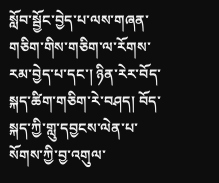སློབ་སྦྱོང་བྱེད་པ་ལས་གཞན་གཅིག་གིས་གཅིག་ལ་རོགས་རམ་བྱེད་པ་དང་། ཉིན་རེར་བོད་སྐད་ཚིག་གཅིག་རེ་བཤད། བོད་སྐད་ཀྱི་གླུ་དབྱངས་ལེན་པ་སོགས་ཀྱི་བྱ་འགུལ་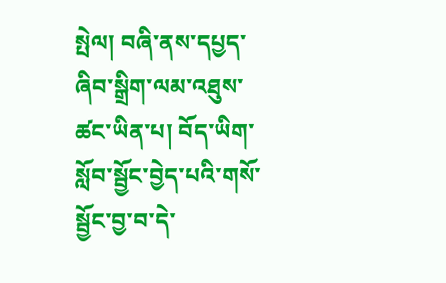སྤེལ། བཞི་ནས་དཔྱད་ཞིབ་སྒྲིག་ལམ་འཐུས་ཚང་ཡིན་པ། བོད་ཡིག་སློབ་སྦྱོང་བྱེད་པའི་གསོ་སྦྱོང་བྱ་བ་དེ་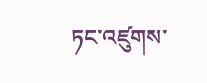ཏང་འཛུགས་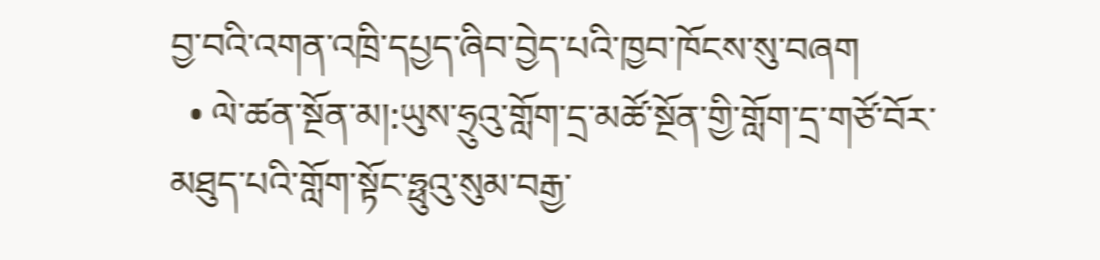བྱ་བའི་འགན་འཁྲི་དཔྱད་ཞིབ་བྱེད་པའི་ཁྱབ་ཁོངས་སུ་བཞག
  • ལེ་ཚན་སྔོན་མ།:ཡུས་ཧྲུའུ་གློག་དྲ་མཚོ་སྔོན་གྱི་གློག་དྲ་གཙོ་བོར་མཐུད་པའི་གློག་སྟོང་ཧྥུའུ་སུམ་བརྒྱ་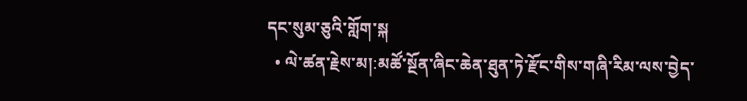དང་སུམ་ཅུའི་གློག་སྐ
  • ལེ་ཚན་རྗེས་མ།:མཚོ་སྔོན་ཞིང་ཆེན་ཐུན་ཏེ་རྫོང་གིས་གཞི་རིམ་ལས་བྱེད་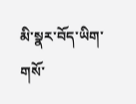མི་སྣར་བོད་ཡིག་གསོ་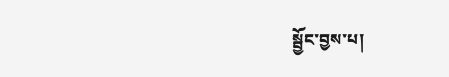སྦྱོང་བྱས་པ།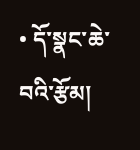• དོ་སྣང་ཆེ་བའི་རྩོམ།